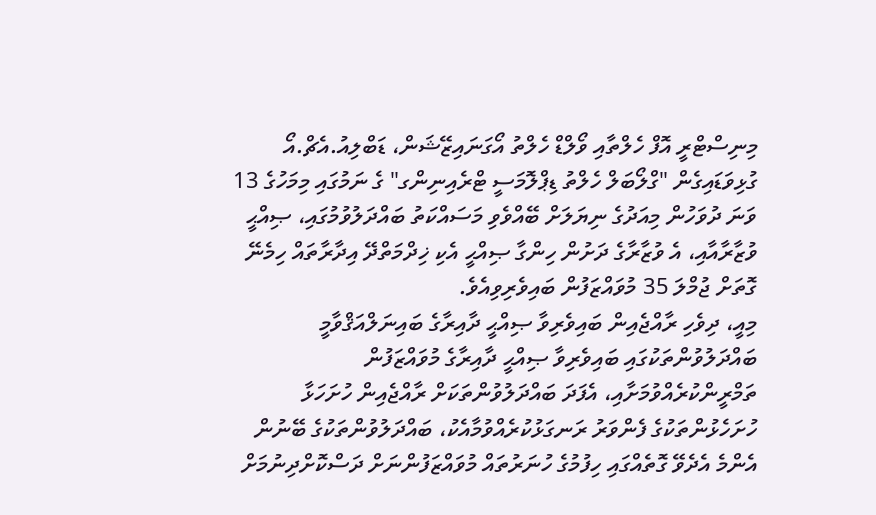މިނިސްޓްރީ އޮފް ހެލްތާއި ވޯލްޑް ހެލްތު އޯގަނައިޒޭޝަން، ޑަބްލިއު.އެޗް.އޯ ގުޅިވަޑައިގެން "ގްލޯބަލް ހެލްތު ޑިޕްލޮމަސީ ޓްރެއިނިންގ" ގެ ނަމުގައި މިމަހުގެ 13 ވަނަ ދުވަހުން މިއަދުގެ ނިޔަލަށް ބޭއްވެވި މަސައްކަތު ބައްދަލުވުމުގައި، ޞިއްޙީ ވުޒާރާއާއި، އެ ވުޒާރާގެ ދަށުން ހިންގާ ޞިއްޙީ އެކި ޚިދްމަތްދޭ އިދާރާތައް ހިމެނޭ ގޮތަށް ޖުމްލަ 35 މުވައްޒަފުން ބައިވެރިވިއެވެ.
މިއީ، ދިވެހި ރާއްޖެއިން ބައިވެރިވާ ޞިއްޙީ ދާއިރާގެ ބައިނަލްއަޤްވާމީ ބައްދަލުވުންތަކުގައި ބައިވެރިވާ ޞިއްޙީ ދާއިރާގެ މުވައްޒަފުން ތަމްރީންކުރެއްވުމަށާއި، އެފަދަ ބައްދަލުވުންތަކަށް ރާއްޖެއިން ހުށަހަޅާ ހުށަހެޅުންތަކުގެ ފެންވަރު ރަނގަޅުކުރެއްވުމާއެކު، ބައްދަލުވުންތަކުގެ ބޭނުން އެންމެ އެދެވޭ ގޮތެއްގައި ހިފުމުގެ ހުނަރުތައް މުވައްޒަފުންނަށް ދަސްކޮށްދިނުމަށް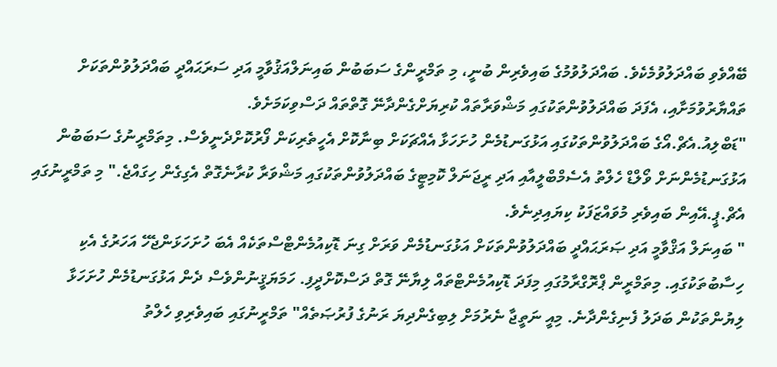ބޭއްވެވި ބައްދަލުވުމެކެވެ. ބައްދަލުވުމުގެ ބައިވެރިން ބުނީ، މި ތަމްރީންގެ ސަބަބުން ބައިނަލްއަޤުވާމީ އަދި ސަރަޙައްދީ ބައްދަލުވުންތަކަށް ތައްޔާރުވުމަށާއި، އެފަދަ ބައްދަލުވުންތަކުގައި މަޝްވަރާތައް ކުރިޔަށްގެންދާނޭ ގޮތްތައް ދަސްވިކަމަށެވެ.
"ޑަބްލިއު.އެޗް.އޯގެ ބައްދަލުވުންތަކުގައި އަޅުގަނޑުމެން ހުށަހަޅާ އެއްޗަކަށް ބިނާކޮށް އެހީތެރިކަން ފޯރުކޮށްދެނީވެސް. މިތަމްރީނުގެ ސަބަބުން އަޅުގަނޑުމެންނަށް ވޯލްޑް ހެލްތު އެސެމްބްލީއާއި އަދި ރީޖަނަލް ކޮމިޓީގެ ބައްދަލުވުންތަކުގައި މަޝްވަރާ ކުރާނެގޮތް އެގިގެން ހިގައްޖެ." މި ތަމްރީނުގައި އެޗް.ޕީ.އޭއިން ބައިވެރި މުވައްޒަފަކު ކިޔައިދިނެވެ.
" ބައިނަލް އަޤްވާމީ އަދި ޞަރަޙައްދީ ބައްދަލުވުންތަކަށް އަޅުގަނޑުމެން ވަރަށް ގިނަ ޑޮކިއުމެންޓްސްތަކެއް އެބަ ހުށަހަޅަންޖެހޭ އަހަރުގެ އެކި ހިސާބުތަކުގައި. މިތަމްރީން ޕްރޮގްރާމުގައި މިފަދަ ޑޮކިއުމެންޓްތައް ލިޔާނޭ ގޮތް ދަސްކޮށްދީފި. ހަމަޔަޤީނުންވެސް ދެން އަޅުގަނޑުމެން ހުށަހަޅާ ލިޔުންތަކުން ބަދަލު ފެނިގެންދާނެ. މިއީ ނަތީޖާ ނެރުމަށް ލިބިގެންދިޔަ ރަނުގެ ފުރުޞަތެއް" ތަމްރީނުގައި ބައިވެރިވި ހެލްތު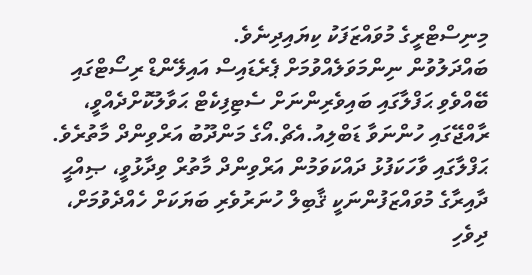މިނިސްޓްރީގެ މުވައްޒަފަކު ކިޔައިދިނެވެ.
ބައްދަލުވުން ނިންމަވަލެއްވުމަށް ޕެރެޑައިސް އައިލޭންޑް ރިސޯޓްގައި ބޭއްވެވި ޙަފްލާގައި ބައިވެރިންނަށް ސެޓިފިކެޓް ޙަވާލުކޮށްދެއްވީ، ރާއްޖޭގައި ހުންނަވާ ޑަބްލިއު.އެޗް.އޯގެ މަންދޫބު އަރްވިންދް މާތުރެވެ. ޙަފްލާގައި ވާހަކަފުޅު ދައްކަވަމުން އަރްވިންދް މާތުރް ވިދާޅުވީ، ޞިއްޙީ ދާއިރާގެ މުވައްޒަފުންނަކީ ޤާބިލް ހުނަރުވެރި ބަޔަކަށް ހެއްދެވުމަށް، ދިވެހި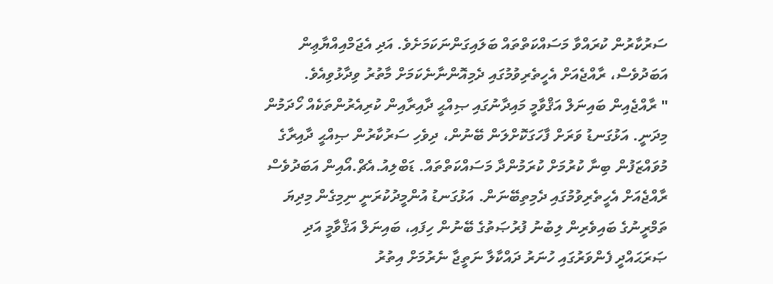ސަރުކާރުން ކުރައްވާ މަސައްކަތްތައް ބަލައިގަންނަކަމަށެވެ. އަދި އެޖަމްއިއްޔާޢިން އަބަދުވެސް، ރާއްޖެއަށް އެހީތެރިވުމުގައި ދެމިއޮންނާނެކަމަށް މާތުރު ވިދާޅުވިއެވެ.
" ރާއްޖެއިން ބައިނަލް އަޤްވާމީ މައިދާނުގައި ޞިއްޙީ ދާއިރާއިން ކުރިއެރުންތަކެއް ހޯދަމުން މިދަނީ. އަޅުގަނޑު ވަރަށް ފާހަގަކޮށްލަން ބޭނުން، ދިވެހި ސަރުކާރުން ޞިއްޙީ ދާއިރާގެ މުވައްޒަފުން ބިނާ ކުރުމަށް ކުރަމުންދާ މަސައްކަތްތައް. ޑަބްލިއު.އެޗް.އޯއިން އަބަދުވެސް ރާއްޖެއަށް އެހީތެރިވުމުގައި ދެމިތިބޭނަން. އަޅުގަނޑު އުންމީދުކުރަނީ ނިމިގެން މިދިޔަ ތަމްރީނުގެ ބައިވެރިން ލިބުނު ފުރުޞަތުގެ ބޭނުން ހިފައި، ބައިނަލް އަޤްވާމީ އަދި ޞަރަޙައްދީ ފެންވަރުގައި ހުނަރު ދައްކާލާ ނަތީޖާ ނެރުމަށް އިތުރު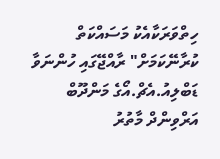ހިތްވަރަކާއެކު މަސައްކަތް ކުރާނޭކަމަށް" ރާއްޖޭގައި ހުންނަވާ ޑަބްލިއު.އެޗް.އޯގެ މަންދޫބް އަރްވިންދް މާތުރު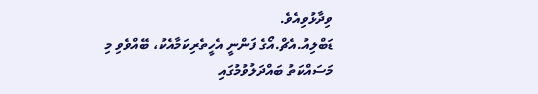ވިދާޅުވިއެވެ.
ޑަބްލިއު.އެޗް.އޯގެ ފަންނީ އެހީތެރިކަމާއެކު، ބޭއްވެވި މި މަސައްކަތު ބައްދަލުވުމުގައި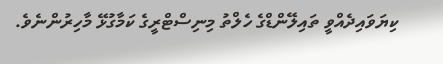ކިޔަވައިދެއްވީ ތައިލޭންޑްގެ ހެލްތު މިނިސްޓްރީގެ ކަމާގުޅޭ މާހިރުންނެވެ.